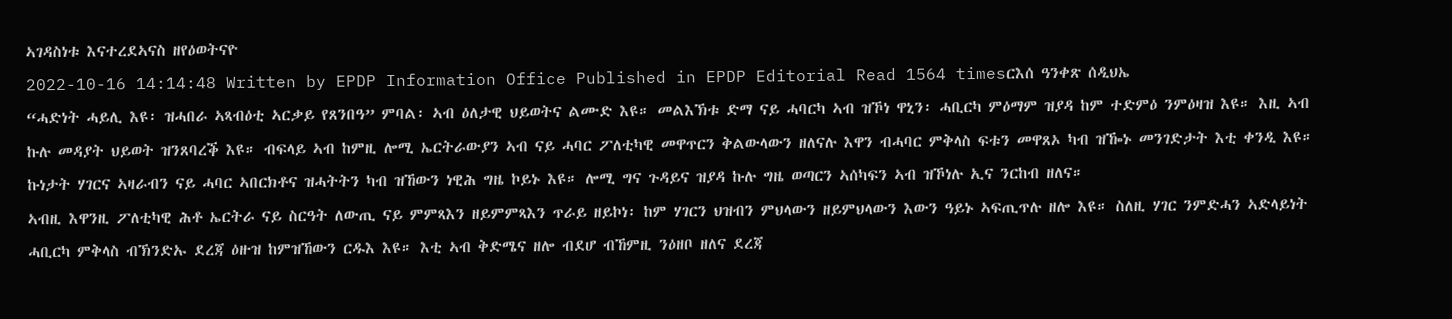ኣገዳስነቱ እናተረደኣናስ ዘየዕወትናዮ
2022-10-16 14:14:48 Written by EPDP Information Office Published in EPDP Editorial Read 1564 timesርእሰ ዓንቀጽ ሰዲህኤ
“ሓድነት ሓይሊ እዩ፡ ዝሓበራ ኣጻብዕቲ ኣርቃይ የጸንበዓ” ምባል፡ ኣብ ዕለታዊ ህይወትና ልሙድ እዩ። መልእኽቱ ድማ ናይ ሓባርካ ኣብ ዝኾነ ዋኒን፡ ሓቢርካ ምዕማም ዝያዳ ከም ተድምዕ ንምዕዛዝ እዩ። እዚ ኣብ ኩሉ መዳያት ህይወት ዝንጸባረቕ እዩ። ብፍላይ ኣብ ከምዚ ሎሚ ኤርትራውያን ኣብ ናይ ሓባር ፖለቲካዊ መዋጥርን ቅልውላውን ዘለናሉ እዋን ብሓባር ምቅላስ ፍቱን መዋጸኦ ካብ ዝዀኑ መንገድታት እቲ ቀንዲ እዩ። ኩነታት ሃገርና ኣዛራብን ናይ ሓባር ኣበርክቶና ዝሓትትን ካብ ዝኸውን ነዊሕ ግዜ ኮይኑ እዩ። ሎሚ ግና ጉዳይና ዝያዳ ኩሉ ግዜ ወጣርን ኣሰካፍን ኣብ ዝኾነሉ ኢና ንርከብ ዘለና።
ኣብዚ እዋንዚ ፖለቲካዊ ሕቶ ኤርትራ ናይ ስርዓት ለውጢ ናይ ምምጻእን ዘይምምጻእን ጥራይ ዘይኮነ፡ ከም ሃገርን ህዝብን ምህላውን ዘይምህላውን እውን ዓይኑ ኣፍጢጥሉ ዘሎ እዩ። ስለዚ ሃገር ንምድሓን ኣድላይነት ሓቢርካ ምቅላስ ብኽንድኡ ደረጃ ዕዙዝ ከምዝኸውን ርዱእ እዩ። እቲ ኣብ ቅድሜና ዘሎ ብደሆ ብኸምዚ ንዕዘቦ ዘለና ደረጃ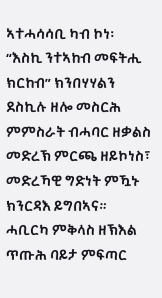ኣተሓሳሳቢ ካብ ኮነ፡ “እስኪ ንተኣከብ መፍትሒ ክርከብ” ክንበሃሃልን ደስኪሉ ዘሎ መስርሕ ምምስራት ብሓባር ዘቃልስ መድረኽ ምርጫ ዘይኮነስ፣ መድረኻዊ ግድነት ምዃኑ ክንርዳእ ይግበኣና። ሓቢርካ ምቅላስ ዘኽእል ጥጡሕ ባይታ ምፍጣር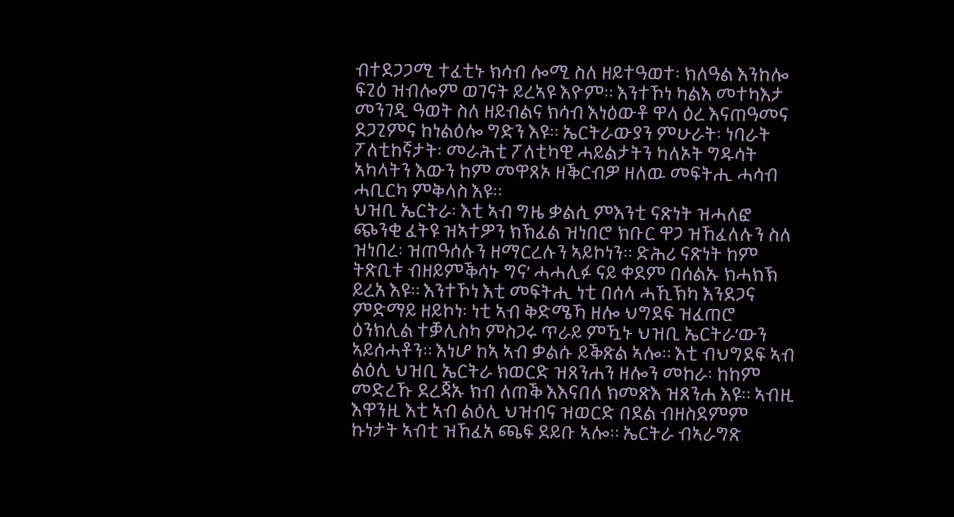ብተደጋጋሚ ተፈቲኑ ክሳብ ሎሚ ስለ ዘይተዓወተ፡ ክለዓል እንከሎ ፍጊዕ ዝብሎም ወገናት ይረኣዩ እዮም። እንተኾነ ካልእ መተካእታ መንገዲ ዓወት ስለ ዘይብልና ክሳብ እነዕውቶ ዋላ ዕረ እናጠዓመና ደጋጊምና ከነልዕሎ ግድን እዩ። ኤርትራውያን ምሁራት፡ ነባራት ፖለቲከኛታት፡ መራሕቲ ፖለቲካዊ ሓይልታትን ካለኦት ግዱሳት ኣካላትን እውን ከም መዋጸኦ ዘቕርብዎ ዘለዉ መፍትሒ ሓሳብ ሓቢርካ ምቅላስ እዩ።
ህዝቢ ኤርትራ፡ እቲ ኣብ ግዜ ቃልሲ ምእንቲ ናጽነት ዝሓለፎ ጭንቂ ፈትዩ ዝኣተዎን ክኽፈል ዝነበሮ ክቡር ዋጋ ዝኸፈለሉን ስለ ዝነበረ፡ ዝጠዓሰሉን ዘማርረሉን ኣይኮነን። ድሕሪ ናጽነት ከም ትጽቢቱ ብዘይምቕሳኑ ግና’ ሓሓሊፉ ናይ ቀደም በሰልኡ ክሓክኽ ይረአ እዩ። እንተኾነ እቲ መፍትሒ ነቲ በሰላ ሓኺኽካ እንደጋና ምድማይ ዘይኮነ፡ ነቲ ኣብ ቅድሜኻ ዘሎ ህግደፍ ዝፈጠሮ ዕንክሊል ተቓሊስካ ምስጋሩ ጥራይ ምዃኑ ህዝቢ ኤርትራ’ውን ኣይሰሓቶን። እነሆ ከኣ ኣብ ቃልሱ ይቕጽል ኣሎ። እቲ ብህግደፍ ኣብ ልዕሊ ህዝቢ ኤርትራ ክወርድ ዝጸንሐን ዘሎን መከራ፡ ከከም መድረኹ ደረጃኡ ክብ ለጠቕ እእናበለ ክመጽእ ዝጸንሐ እዩ። ኣብዚ እዋንዚ እቲ ኣብ ልዕሊ ህዝብና ዝወርድ በደል ብዘስደምም ኩነታት ኣብቲ ዝኸፈአ ጫፍ ደይቡ ኣሎ። ኤርትራ ብኣራግጽ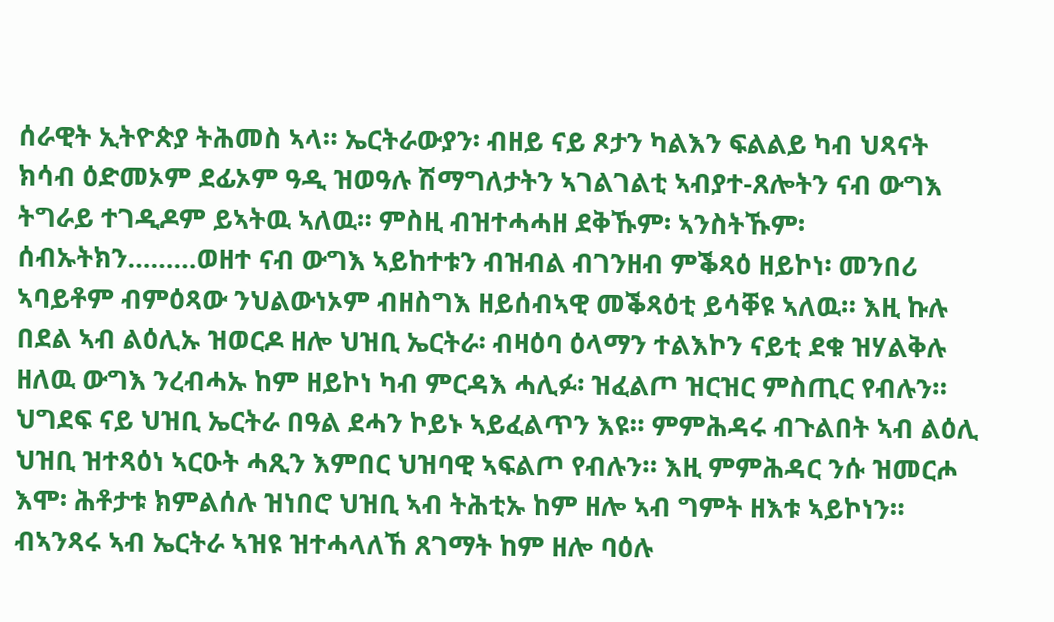ሰራዊት ኢትዮጵያ ትሕመስ ኣላ። ኤርትራውያን፡ ብዘይ ናይ ጾታን ካልእን ፍልልይ ካብ ህጻናት ክሳብ ዕድመኦም ደፊኦም ዓዲ ዝወዓሉ ሽማግለታትን ኣገልገልቲ ኣብያተ-ጸሎትን ናብ ውግእ ትግራይ ተገዲዶም ይኣትዉ ኣለዉ። ምስዚ ብዝተሓሓዘ ደቅኹም፡ ኣንስትኹም፡ ሰብኡትክን………ወዘተ ናብ ውግእ ኣይከተቱን ብዝብል ብገንዘብ ምቕጻዕ ዘይኮነ፡ መንበሪ ኣባይቶም ብምዕጻው ንህልውነኦም ብዘስግእ ዘይሰብኣዊ መቕጻዕቲ ይሳቐዩ ኣለዉ። እዚ ኩሉ በደል ኣብ ልዕሊኡ ዝወርዶ ዘሎ ህዝቢ ኤርትራ፡ ብዛዕባ ዕላማን ተልእኮን ናይቲ ደቁ ዝሃልቅሉ ዘለዉ ውግእ ንረብሓኡ ከም ዘይኮነ ካብ ምርዳእ ሓሊፉ፡ ዝፈልጦ ዝርዝር ምስጢር የብሉን።
ህግደፍ ናይ ህዝቢ ኤርትራ በዓል ደሓን ኮይኑ ኣይፈልጥን እዩ። ምምሕዳሩ ብጉልበት ኣብ ልዕሊ ህዝቢ ዝተጻዕነ ኣርዑት ሓጺን እምበር ህዝባዊ ኣፍልጦ የብሉን። እዚ ምምሕዳር ንሱ ዝመርሖ እሞ፡ ሕቶታቱ ክምልሰሉ ዝነበሮ ህዝቢ ኣብ ትሕቲኡ ከም ዘሎ ኣብ ግምት ዘእቱ ኣይኮነን። ብኣንጻሩ ኣብ ኤርትራ ኣዝዩ ዝተሓላለኸ ጸገማት ከም ዘሎ ባዕሉ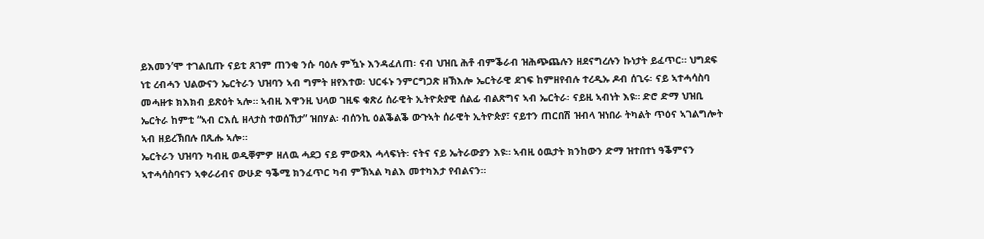ይእመን’ሞ ተገልቢጡ ናይቲ ጸገም ጠንቂ ንሱ ባዕሉ ምዃኑ እንዳፈለጠ፡ ናብ ህዝቢ ሕቶ ብምቕራብ ዝሕጭጨሉን ዘደናግረሉን ኩነታት ይፈጥር። ህግደፍ ነቲ ረብሓን ህልውናን ኤርትራን ህዝባን ኣብ ግምት ዘየእተወ፡ ህርፋኑ ንምርግጋጽ ዘኽእሎ ኤርትራዊ ደገፍ ከምዘየብሉ ተረዲኡ ዶብ ሰጊሩ፡ ናይ ኣተሓሳስባ መሓዙቱ ክእክብ ይጽዕት ኣሎ። ኣብዚ እዋንዚ ህላወ ገዚፍ ቁጽሪ ሰራዊት ኢትዮጵያዊ ሰልፊ ብልጽግና ኣብ ኤርትራ፡ ናይዚ ኣብነት እዩ። ድሮ ድማ ህዝቢ ኤርትራ ከምቲ “ኣብ ርእሲ ዘላታስ ተወሰኸታ” ዝበሃል፡ ብሰንኪ ዕልቕልቕ ውጉኣት ሰራዊት ኢትዮጵያ፣ ናይተን ጠርበሽ ዝብላ ዝነበራ ትካልት ጥዕና ኣገልግሎት ኣብ ዘይረኽበሉ በጺሑ ኣሎ።
ኤርትራን ህዝባን ካብዚ ወዲቐምዎ ዘለዉ ሓደጋ ናይ ምውጻእ ሓላፍነት፡ ናትና ናይ ኤትራውያን እዩ። ኣብዚ ዕዉታት ክንከውን ድማ ዝተበተነ ዓቕምናን ኣተሓሳስባናን ኣቀራሪብና ውሁድ ዓቕሚ ክንፈጥር ካብ ምኽኣል ካልእ መተካእታ የብልናን።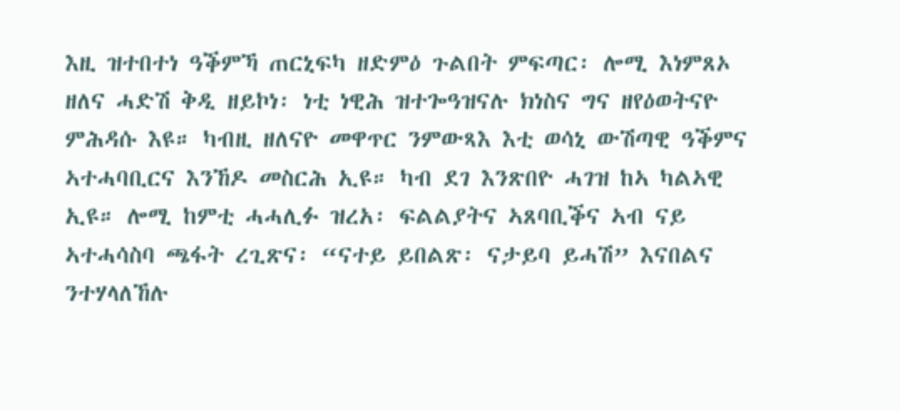እዚ ዝተበተነ ዓቕምኻ ጠርኒፍካ ዘድምዕ ጉልበት ምፍጣር፡ ሎሚ እነምጸኦ ዘለና ሓድሽ ቅዲ ዘይኮነ፡ ነቲ ነዊሕ ዝተጐዓዝናሉ ክነስና ግና ዘየዕወትናዮ ምሕዳሱ እዩ። ካብዚ ዘለናዮ መዋጥር ንምውጻእ እቲ ወሳኒ ውሽጣዊ ዓቕምና ኣተሓባቢርና እንኸዶ መስርሕ ኢዩ። ካብ ደገ እንጽበዮ ሓገዝ ከኣ ካልኣዊ ኢዩ። ሎሚ ከምቲ ሓሓሊፉ ዝረአ፡ ፍልልያትና ኣጸባቢቕና ኣብ ናይ ኣተሓሳስባ ጫፋት ረጊጽና፡ “ናተይ ይበልጽ፡ ናታይባ ይሓሽ” እናበልና ንተሃላለኸሉ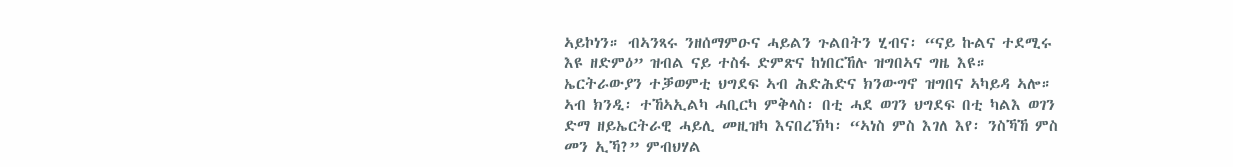ኣይኮነን። ብኣንጻሩ ንዘሰማምዑና ሓይልን ጉልበትን ሂብና፡ “ናይ ኩልና ተደሚሩ እዩ ዘድምዕ” ዝብል ናይ ተስፋ ድምጽና ከነበርኸሉ ዝግበኣና ግዜ እዩ።
ኤርትራውያን ተቓወምቲ ህግደፍ ኣብ ሕድሕድና ክንውግኖ ዝግበና ኣካይዳ ኣሎ። ኣብ ክንዲ፡ ተኸኣኢልካ ሓቢርካ ምቅላስ፡ በቲ ሓደ ወገን ህግደፍ በቲ ካልእ ወገን ድማ ዘይኤርትራዊ ሓይሊ መዚዝካ እናበረኽካ፡ “ኣነስ ምስ እገለ እየ፡ ንስኻኸ ምስ መን ኢኻ?” ምብህሃል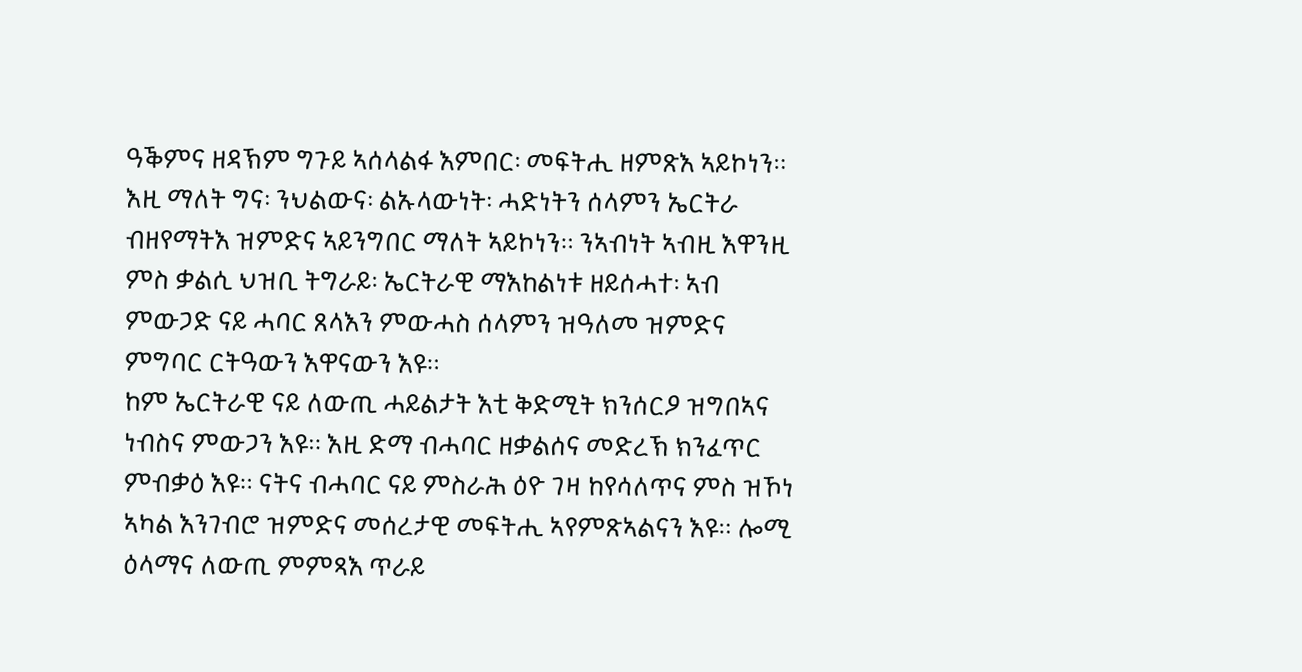ዓቕምና ዘዳኽም ግጉይ ኣሰላልፋ እምበር፡ መፍትሒ ዘምጽእ ኣይኮነን። እዚ ማለት ግና፡ ንህልውና፡ ልኡላውነት፡ ሓድነትን ሰላምን ኤርትራ ብዘየማትእ ዝምድና ኣይንግበር ማለት ኣይኮነን። ንኣብነት ኣብዚ እዋንዚ ምስ ቃልሲ ህዝቢ ትግራይ፡ ኤርትራዊ ማእከልነቱ ዘይሰሓተ፡ ኣብ ምውጋድ ናይ ሓባር ጸላእን ምውሓስ ሰላምን ዝዓለመ ዝምድና ምግባር ርትዓውን እዋናውን እዩ።
ከም ኤርትራዊ ናይ ለውጢ ሓይልታት እቲ ቅድሚት ክንሰርዖ ዝግበኣና ነብስና ምውጋን እዩ። እዚ ድማ ብሓባር ዘቃልሰና መድረኽ ክንፈጥር ምብቃዕ እዩ። ናትና ብሓባር ናይ ምስራሕ ዕዮ ገዛ ከየሳለጥና ምስ ዝኾነ ኣካል እንገብሮ ዝምድና መሰረታዊ መፍትሒ ኣየምጽኣልናን እዩ። ሎሚ ዕላማና ለውጢ ምምጻእ ጥራይ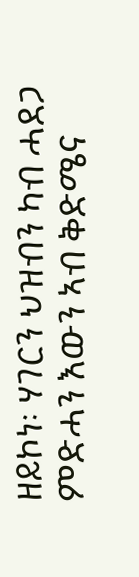ዘይኮነ፡ ሃገርን ህዝብን ካብ ሓደጋ ምድሓን እውን ኣብ ቅድሜና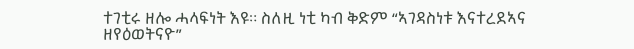ተገቲሩ ዘሎ ሓላፍነት እዩ። ስለዚ ነቲ ካብ ቅድም “ኣገዳስነቱ እናተረደኣና ዘየዕወትናዮ”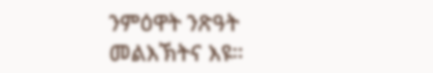ንምዕዋት ንጽዓት መልእኽትና እዩ።